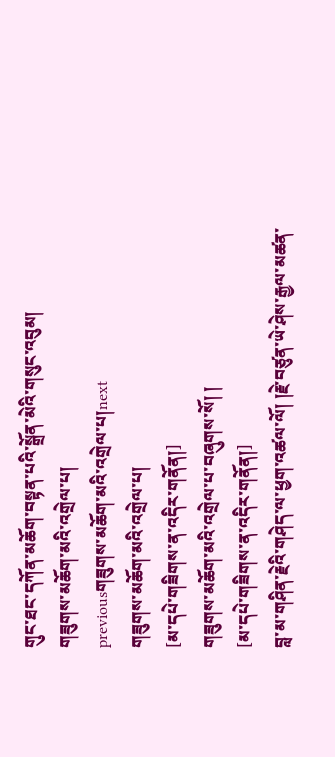གུང་ཐང་དཀོན་མཆོག་བསྟན་པའི་སྒྲོན་མེའི་གསུང་འབུམ།
གཟུགས་མཆོག་མའི་འགྲེལ་པ།
previousགཟུགས་མཆོག་མའི་འགྲེལ་པ།next
གཟུགས་མཆོག་མའི་འགྲེལ་པ།
[མ་དཔེ་གཟིགས་ན་འདིར་གནོན།]
གཟུགས་མཆོག་མའི་འགྲེལ་པ་བཞུགས་སོ། །
[མ་དཔེ་གཟིགས་ན་འདིར་གནོན།]
བླ་མ་གཤིན་རྗེའི་གཤེད་ལ་ཕྱག་འཚལ་ལོ། །རྗེ་བཙུན་ཡེ་ཤེས་རྒྱལ་མཚན་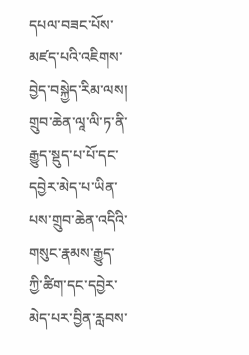དཔལ་བཟང་པོས་མཛད་པའི་འཇིགས་བྱེད་བསྐྱེད་རིམ་ལས། གྲུབ་ཆེན་ལཱ་ལི་ཏ་ནི་རྒྱུད་སྡུད་པ་པོ་དང་དབྱེར་མེད་པ་ཡིན་པས་གྲུབ་ཆེན་འདིའི་གསུང་རྣམས་རྒྱུད་ཀྱི་ཚིག་དང་དབྱེར་མེད་པར་བྱིན་རླབས་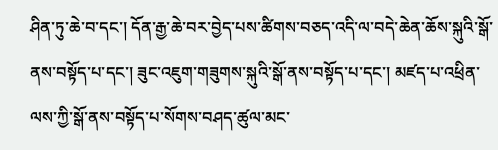ཤིན་ཏུ་ཆེ་བ་དང་། དོན་རྒྱ་ཆེ་བར་བྱེད་པས་ཚིགས་བཅད་འདི་ལ་བདེ་ཆེན་ཆོས་སྐུའི་སྒོ་ནས་བསྟོད་པ་དང་། ཟུང་འཇུག་གཟུགས་སྐུའི་སྒོ་ནས་བསྟོད་པ་དང་། མཛད་པ་འཕྲིན་ལས་ཀྱི་སྒོ་ནས་བསྟོད་པ་སོགས་བཤད་ཚུལ་མང་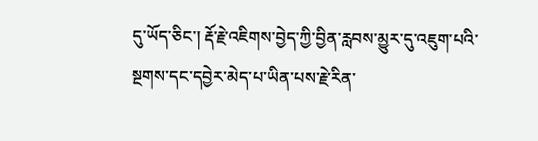དུ་ཡོད་ཅིང་། རྡོ་རྗེ་འཇིགས་བྱེད་ཀྱི་བྱིན་རླབས་མྱུར་དུ་འཇུག་པའི་སྔགས་དང་དབྱེར་མེད་པ་ཡིན་པས་རྗེ་རིན་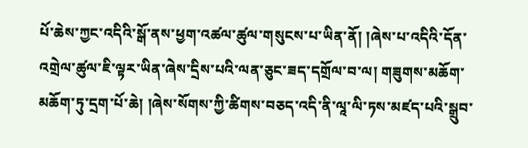པོ་ཆེས་ཀྱང་འདིའི་སྒོ་ནས་ཕྱག་འཚལ་ཚུལ་གསུངས་པ་ཡིན་ནོ། །ཞེས་པ་འདིའི་དོན་འགྲེལ་ཚུལ་ཇི་ལྟར་ཡིན་ཞེས་དྲིས་པའི་ལན་ཅུང་ཟད་དགྲོལ་བ་ལ། གཟུགས་མཆོག་མཆོག་ཏུ་དྲག་པོ་ཆེ། །ཞེས་སོགས་ཀྱི་ཚིགས་བཅད་འདི་ནི་ལཱ་ལི་ཏས་མཛད་པའི་སྒྲུབ་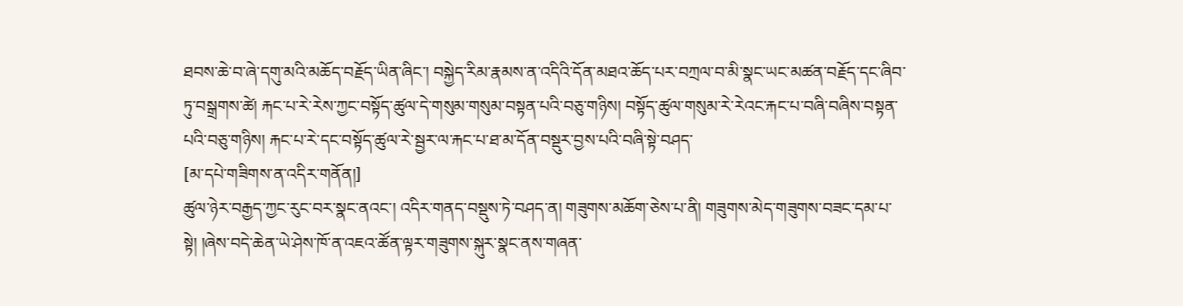ཐབས་ཆེ་བ་ཞེ་དགུ་མའི་མཆོད་བརྗོད་ཡིན་ཞིང་། བསྐྱེད་རིམ་རྣམས་ན་འདིའི་དོན་མཐའ་ཆོད་པར་བཀྲལ་བ་མི་སྣང་ཡང་མཚན་བརྗོད་དང་ཞིབ་ཏུ་བསྒྲགས་ཚེ། རྐང་པ་རེ་རེས་ཀྱང་བསྟོད་ཚུལ་དེ་གསུམ་གསུམ་བསྟན་པའི་བཅུ་གཉིས། བསྟོད་ཚུལ་གསུམ་རེ་རེའང་རྐང་པ་བཞི་བཞིས་བསྟན་པའི་བཅུ་གཉིས། རྐང་པ་རེ་དང་བསྟོད་ཚུལ་རེ་སྦྱར་ལ་རྐང་པ་ཐ་མ་དོན་བསྡུར་བྱས་པའི་བཞི་སྟེ་བཤད་
[མ་དཔེ་གཟིགས་ན་འདིར་གནོན།]
ཚུལ་ཉེར་བརྒྱད་ཀྱང་རུང་བར་སྣང་ནའང་། འདིར་གནད་བསྡུས་ཏེ་བཤད་ན། གཟུགས་མཆོག་ཅེས་པ་ནི། གཟུགས་མེད་གཟུགས་བཟང་དམ་པ་སྟེ། །ཞེས་བདེ་ཆེན་ཡེ་ཤེས་ཁོ་ན་འཇའ་ཚོན་ལྟར་གཟུགས་སྐུར་སྣང་ནས་གཞན་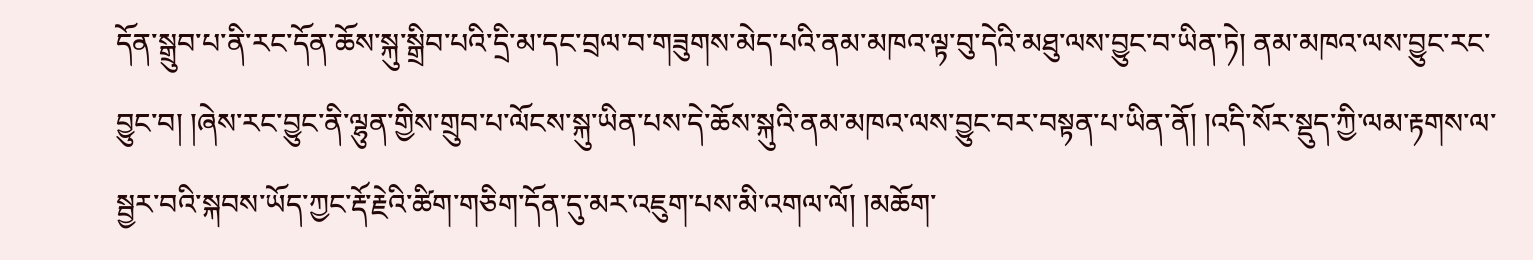དོན་སྒྲུབ་པ་ནི་རང་དོན་ཆོས་སྐུ་སྒྲིབ་པའི་དྲི་མ་དང་བྲལ་བ་གཟུགས་མེད་པའི་ནམ་མཁའ་ལྟ་བུ་དེའི་མཐུ་ལས་བྱུང་བ་ཡིན་ཏེ། ནམ་མཁའ་ལས་བྱུང་རང་བྱུང་བ། །ཞེས་རང་བྱུང་ནི་ལྷུན་གྱིས་གྲུབ་པ་ལོངས་སྐུ་ཡིན་པས་དེ་ཆོས་སྐུའི་ནམ་མཁའ་ལས་བྱུང་བར་བསྟན་པ་ཡིན་ནོ། །འདི་སོར་སྡུད་ཀྱི་ལམ་རྟགས་ལ་སྦྱར་བའི་སྐབས་ཡོད་ཀྱང་རྡོ་རྗེའི་ཚིག་གཅིག་དོན་དུ་མར་འཇུག་པས་མི་འགལ་ལོ། །མཆོག་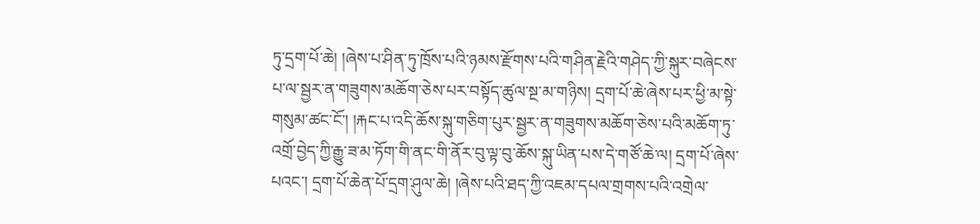ཏུ་དྲག་པོ་ཆེ། །ཞེས་པ་ཤིན་ཏུ་ཁྲོས་པའི་ཉམས་རྫོགས་པའི་གཤིན་རྗེའི་གཤེད་ཀྱི་སྐུར་བཞེངས་པ་ལ་སྦྱར་ན་གཟུགས་མཆོག་ཅེས་པར་བསྟོད་ཚུལ་སྔ་མ་གཉིས། དྲག་པོ་ཆེ་ཞེས་པར་ཕྱི་མ་སྟེ་གསུམ་ཚང་ངོ་། །རྐང་པ་འདི་ཆོས་སྐུ་གཅིག་པུར་སྦྱར་ན་གཟུགས་མཆོག་ཅེས་པའི་མཆོག་ཏུ་འགྲོ་བྱེད་ཀྱི་རྒྱུ་ཟ་མ་ཏོག་གི་ནང་གི་ནོར་བུ་ལྟ་བུ་ཆོས་སྐུ་ཡིན་པས་དེ་གཙོ་ཆེ་ལ། དྲག་པོ་ཞེས་པའང་། དྲག་པོ་ཆེན་པོ་དྲག་ཤུལ་ཆེ། །ཞེས་པའི་ཐད་ཀྱི་འཇམ་དཔལ་གྲགས་པའི་འགྲེལ་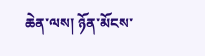ཆེན་ལས། ཉོན་མོངས་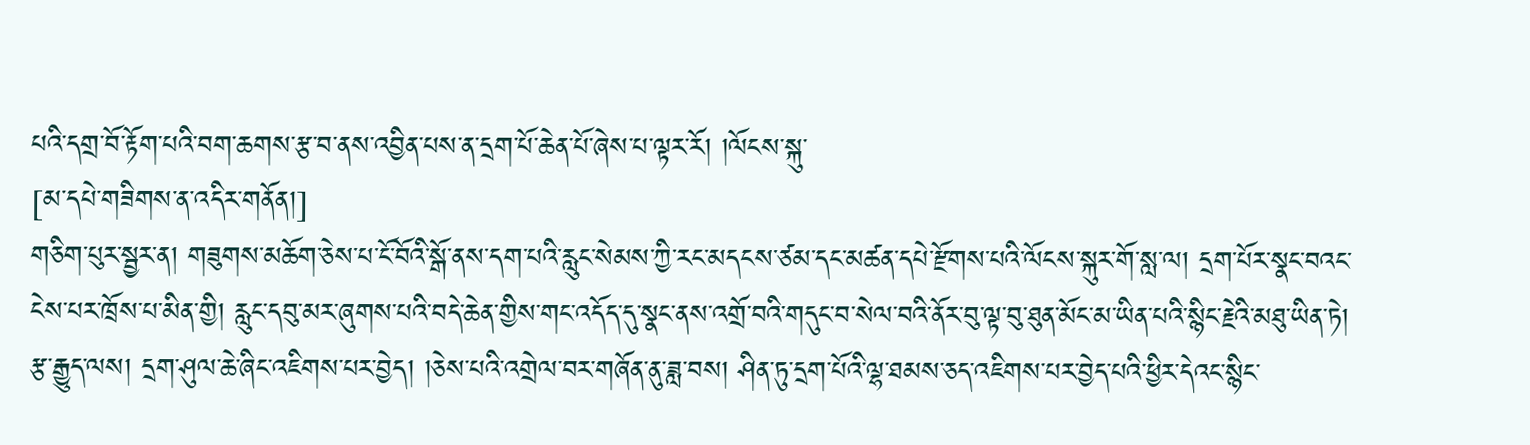པའི་དགྲ་བོ་རྟོག་པའི་བག་ཆགས་རྩ་བ་ནས་འབྱིན་པས་ན་དྲག་པོ་ཆེན་པོ་ཞེས་པ་ལྟར་རོ། །ལོངས་སྐུ་
[མ་དཔེ་གཟིགས་ན་འདིར་གནོན།]
གཅིག་པུར་སྦྱར་ན། གཟུགས་མཆོག་ཅེས་པ་ངོ་བོའི་སྒོ་ནས་དག་པའི་རླུང་སེམས་ཀྱི་རང་མདངས་ཙམ་དང་མཚན་དཔེ་རྫོགས་པའི་ལོངས་སྐུར་གོ་སླ་ལ། དྲག་པོར་སྣང་བའང་ངེས་པར་ཁྲོས་པ་མིན་གྱི། རླུང་དབུ་མར་ཞུགས་པའི་བདེ་ཆེན་གྱིས་གང་འདོད་དུ་སྣང་ནས་འགྲོ་བའི་གདུང་བ་སེལ་བའི་ནོར་བུ་ལྟ་བུ་ཐུན་མོང་མ་ཡིན་པའི་སྙིང་རྗེའི་མཐུ་ཡིན་ཏེ། རྩ་རྒྱུད་ལས། དྲག་ཤུལ་ཆེ་ཞིང་འཇིགས་པར་བྱེད། །ཅེས་པའི་འགྲེལ་བར་གཞོན་ནུ་ཟླ་བས། ཤིན་ཏུ་དྲག་པོའི་ལྷ་ཐམས་ཅད་འཇིགས་པར་བྱེད་པའི་ཕྱིར་དེའང་སྙིང་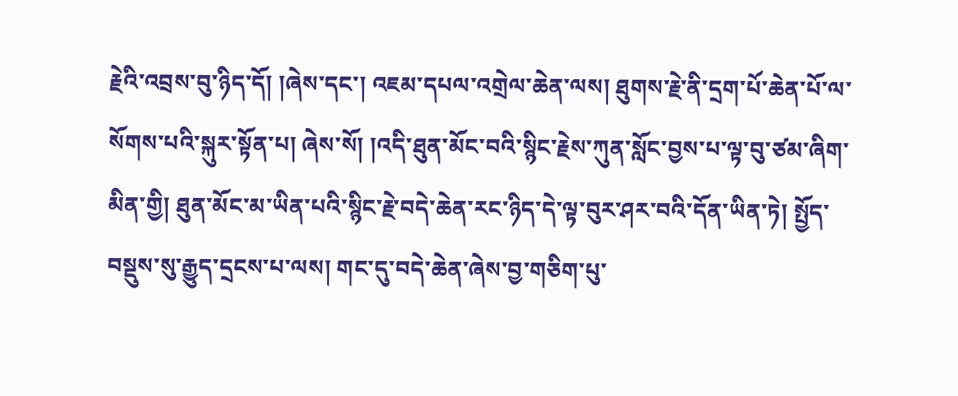རྗེའི་འབྲས་བུ་ཉིད་དོ། །ཞེས་དང་། འཇམ་དཔལ་འགྲེལ་ཆེན་ལས། ཐུགས་རྗེ་ནི་དྲག་པོ་ཆེན་པོ་ལ་སོགས་པའི་སྐུར་སྟོན་པ། ཞེས་སོ། །འདི་ཐུན་མོང་བའི་སྙིང་རྗེས་ཀུན་སློང་བྱས་པ་ལྟ་བུ་ཙམ་ཞིག་མིན་གྱི། ཐུན་མོང་མ་ཡིན་པའི་སྙིང་རྗེ་བདེ་ཆེན་རང་ཉིད་དེ་ལྟ་བུར་ཤར་བའི་དོན་ཡིན་ཏེ། སྤྱོད་བསྡུས་སུ་རྒྱུད་དྲངས་པ་ལས། གང་དུ་བདེ་ཆེན་ཞེས་བྱ་གཅིག་པུ་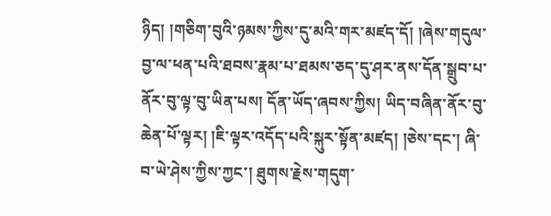ཉིད། །གཅིག་བུའི་ཉམས་ཀྱིས་དུ་མའི་གར་མཛད་དོ། །ཞེས་གདུལ་བྱ་ལ་ཕན་པའི་ཐབས་རྣམ་པ་ཐམས་ཅད་དུ་ཤར་ནས་དོན་སྒྲུབ་པ་ནོར་བུ་ལྟ་བུ་ཡིན་པས། དོན་ཡོད་ཞབས་ཀྱིས། ཡིད་བཞིན་ནོར་བུ་ཆེན་པོ་ལྟར། །ཇི་ལྟར་འདོད་པའི་སྐུར་སྟོན་མཛད། །ཅེས་དང་། ཞི་བ་ཡེ་ཤེས་ཀྱིས་ཀྱང་། ཐུགས་རྗེས་གདུག་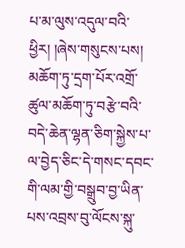པ་མ་ལུས་འདུལ་བའི་ཕྱིར། །ཞེས་གསུངས་པས། མཆོག་ཏུ་དྲག་པོར་འགྲོ་ཚུལ་མཆོག་ཏུ་བརྩེ་བའི་བདེ་ཆེན་ལྷན་ཅིག་སྐྱེས་པ་ལ་བྱེད་ཅིང་དེ་གསང་དབང་གི་ལམ་གྱི་བསྒྲུབ་བྱ་ཡིན་པས་འབྲས་བུ་ལོངས་སྐུ་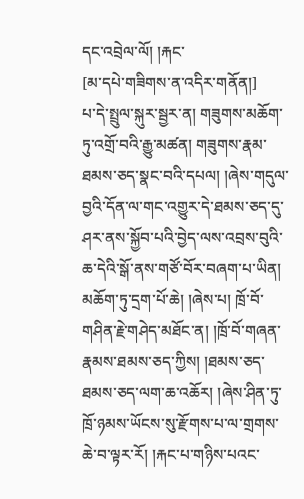དང་འབྲེལ་ལོ། །རྐང་
[མ་དཔེ་གཟིགས་ན་འདིར་གནོན།]
པ་དེ་སྤྲུལ་སྐུར་སྦྱར་ན། གཟུགས་མཆོག་ཏུ་འགྲོ་བའི་རྒྱུ་མཚན། གཟུགས་རྣམ་ཐམས་ཅད་སྣང་བའི་དཔལ། །ཞེས་གདུལ་བྱའི་དོན་ལ་གང་འགྱུར་དེ་ཐམས་ཅད་དུ་ཤར་ནས་སྐྱོབ་པའི་བྱེད་ལས་འབྲས་བུའི་ཆ་དེའི་སྒོ་ནས་གཙོ་བོར་བཞག་པ་ཡིན། མཆོག་ཏུ་དྲག་པོ་ཆེ། །ཞེས་པ། ཁྲོ་བོ་གཤིན་རྗེ་གཤེད་མཐོང་ན། །ཁྲོ་བོ་གཞན་རྣམས་ཐམས་ཅད་ཀྱིས། །ཐམས་ཅད་ཐམས་ཅད་ལག་ཆ་འཆོར། །ཞེས་ཤིན་ཏུ་ཁྲོ་ཉམས་ཡོངས་སུ་རྫོགས་པ་ལ་གྲགས་ཆེ་བ་ལྟར་རོ། །རྐང་པ་གཉིས་པའང་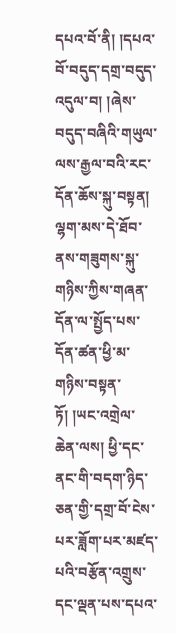དཔའ་བོ་ནི། །དཔའ་བོ་བདུད་དགྲ་བདུད་འདུལ་བ། །ཞེས་བདུད་བཞིའི་གཡུལ་ལས་རྒྱལ་བའི་རང་དོན་ཆོས་སྐུ་བསྟན། ལྷག་མས་དེ་ཐོབ་ནས་གཟུགས་སྐུ་གཉིས་ཀྱིས་གཞན་དོན་ལ་སྤྱོད་པས་དོན་ཚན་ཕྱི་མ་གཉིས་བསྟན་ཏོ། །ཡང་འགྲེལ་ཆེན་ལས། ཕྱི་དང་ནང་གི་བདག་ཉིད་ཅན་གྱི་དགྲ་བོ་ངེས་པར་ཟློག་པར་མཛད་པའི་བརྩོན་འགྲུས་དང་ལྡན་པས་དཔའ་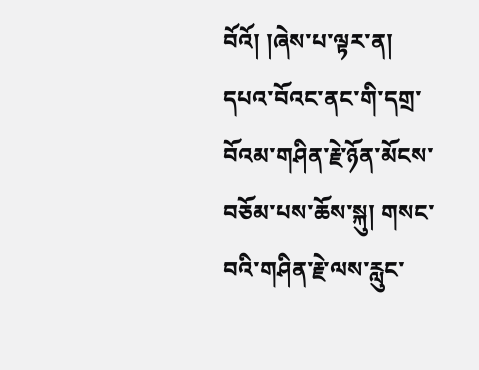བོའོ། །ཞེས་པ་ལྟར་ན། དཔའ་བོའང་ནང་གི་དགྲ་བོའམ་གཤིན་རྗེ་ཉོན་མོངས་བཅོམ་པས་ཆོས་སྐུ། གསང་བའི་གཤིན་རྗེ་ལས་རླུང་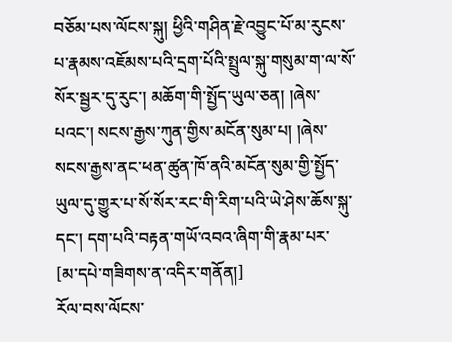བཅོམ་པས་ལོངས་སྐུ། ཕྱིའི་གཤིན་རྗེ་འབྱུང་པོ་མ་རུངས་པ་རྣམས་འཇོམས་པའི་དྲག་པོའི་སྤྲུལ་སྐུ་གསུམ་ག་ལ་སོ་སོར་སྦྱར་དུ་རུང་། མཆོག་གི་སྤྱོད་ཡུལ་ཅན། །ཞེས་པའང་། སངས་རྒྱས་ཀུན་གྱིས་མངོན་སུམ་པ། །ཞེས་སངས་རྒྱས་ནང་ཕན་ཚུན་ཁོ་ནའི་མངོན་སུམ་གྱི་སྤྱོད་ཡུལ་དུ་གྱུར་པ་སོ་སོར་རང་གི་རིག་པའི་ཡེ་ཤེས་ཆོས་སྐུ་དང་། དག་པའི་བརྟན་གཡོ་འབའ་ཞིག་གི་རྣམ་པར་
[མ་དཔེ་གཟིགས་ན་འདིར་གནོན།]
རོལ་བས་ལོངས་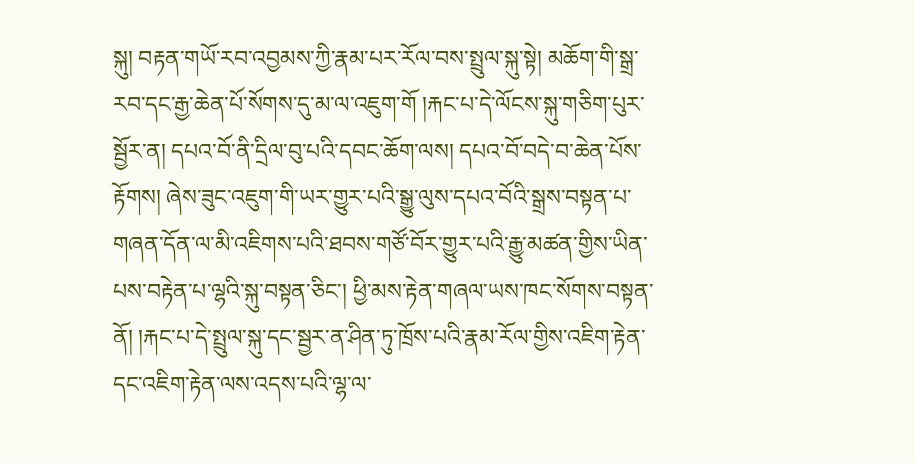སྐུ། བརྟན་གཡོ་རབ་འབྱམས་ཀྱི་རྣམ་པར་རོལ་བས་སྤྲུལ་སྐུ་སྟེ། མཆོག་གི་སྒྲ་རབ་དང་རྒྱ་ཆེན་པོ་སོགས་དུ་མ་ལ་འཇུག་གོ །རྐང་པ་དེ་ལོངས་སྐུ་གཅིག་པུར་སྦྱོར་ན། དཔའ་བོ་ནི་དྲིལ་བུ་པའི་དབང་ཆོག་ལས། དཔའ་བོ་བདེ་བ་ཆེན་པོས་རྟོགས། ཞེས་ཟུང་འཇུག་གི་ཡར་གྱུར་པའི་སྒྱུ་ལུས་དཔའ་བོའི་སྒྲས་བསྟན་པ་གཞན་དོན་ལ་མི་འཇིགས་པའི་ཐབས་གཙོ་བོར་གྱུར་པའི་རྒྱུ་མཚན་གྱིས་ཡིན་པས་བརྟེན་པ་ལྷའི་སྐུ་བསྟན་ཅིང་། ཕྱི་མས་རྟེན་གཞལ་ཡས་ཁང་སོགས་བསྟན་ནོ། །རྐང་པ་དེ་སྤྲུལ་སྐུ་དང་སྦྱར་ན་ཤིན་ཏུ་ཁྲོས་པའི་རྣམ་རོལ་གྱིས་འཇིག་རྟེན་དང་འཇིག་རྟེན་ལས་འདས་པའི་ལྷ་ལ་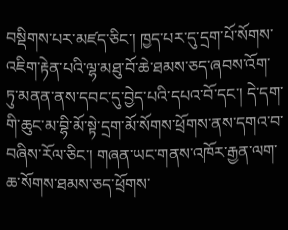བསྡིགས་པར་མཛད་ཅིང་། ཁྱད་པར་དུ་དྲག་པོ་སོགས་འཇིག་རྟེན་པའི་ལྷ་མཐུ་བོ་ཆེ་ཐམས་ཅད་ཞབས་འོག་ཏུ་མནན་ནས་དབང་དུ་བྱེད་པའི་དཔའ་བོ་དང་། དེ་དག་གི་ཆུང་མ་བྷི་མོ་སྟེ་དྲག་མོ་སོགས་ཕྲོགས་ནས་དགའ་བ་བཞིས་རོལ་ཅིང་། གཞན་ཡང་གནས་འཁོར་རྒྱན་ལག་ཆ་སོགས་ཐམས་ཅད་ཕྲོགས་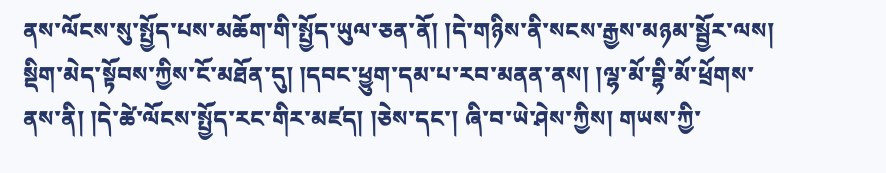ནས་ལོངས་སུ་སྤྱོད་པས་མཆོག་གི་སྤྱོད་ཡུལ་ཅན་ནོ། །དེ་གཉིས་ནི་སངས་རྒྱས་མཉམ་སྦྱོར་ལས། སྡིག་མེད་སྟོབས་ཀྱིས་ངོ་མཐོན་དུ། །དབང་ཕྱུག་དམ་པ་རབ་མནན་ནས། །ལྷ་མོ་བྷི་མོ་ཕྲོགས་ནས་ནི། །དེ་ཚེ་ལོངས་སྤྱོད་རང་གིར་མཛད། །ཅེས་དང་། ཞི་བ་ཡེ་ཤེས་ཀྱིས། གཡས་ཀྱི་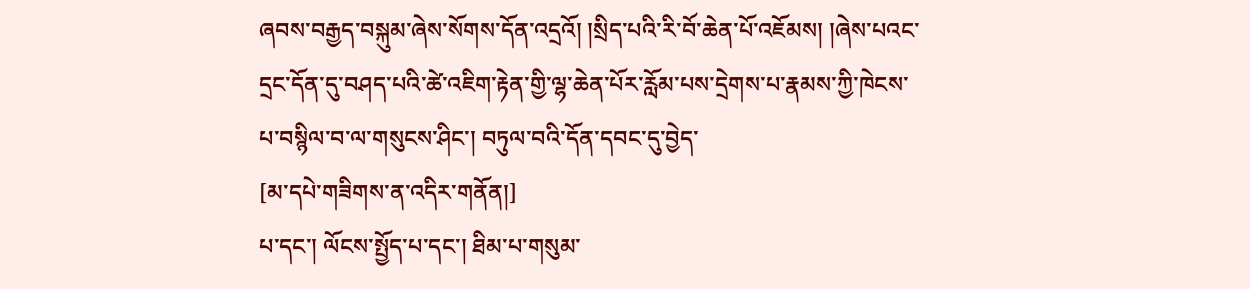ཞབས་བརྒྱད་བསྐུམ་ཞེས་སོགས་དོན་འདྲའོ། །སྲིད་པའི་རི་བོ་ཆེན་པོ་འཇོམས། །ཞེས་པའང་དྲང་དོན་དུ་བཤད་པའི་ཚེ་འཇིག་རྟེན་གྱི་ལྷ་ཆེན་པོར་རློམ་པས་དྲེགས་པ་རྣམས་ཀྱི་ཁེངས་པ་བསྙིལ་བ་ལ་གསུངས་ཤིང་། བཏུལ་བའི་དོན་དབང་དུ་བྱེད་
[མ་དཔེ་གཟིགས་ན་འདིར་གནོན།]
པ་དང་། ལོངས་སྤྱོད་པ་དང་། ཐིམ་པ་གསུམ་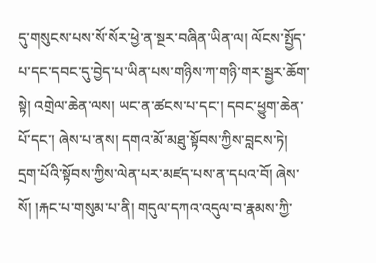དུ་གསུངས་པས་སོ་སོར་ཕྱེ་ན་སྔར་བཞིན་ཡིན་ལ། ལོངས་སྤྱོད་པ་དང་དབང་དུ་བྱེད་པ་ཡིན་པས་གཉིས་ཀ་གཉི་གར་སྦྱར་ཆོག་སྟེ། འགྲེལ་ཆེན་ལས། ཡང་ན་ཚངས་པ་དང་། དབང་ཕྱུག་ཆེན་པོ་དང་། ཞེས་པ་ནས། དགའ་མོ་མཐུ་སྟོབས་ཀྱིས་བླངས་ཏེ། དྲག་པོའི་སྟོབས་ཀྱིས་ལེན་པར་མཛད་པས་ན་དཔའ་བོ། ཞེས་སོ། །རྐང་པ་གསུམ་པ་ནི། གདུལ་དཀའ་འདུལ་བ་རྣམས་ཀྱི་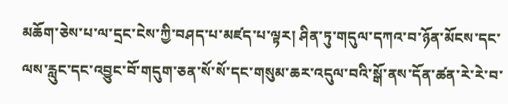མཆོག་ཅེས་པ་ལ་དྲང་ངེས་ཀྱི་བཤད་པ་མཛད་པ་ལྟར། ཤིན་ཏུ་གདུལ་དཀའ་བ་ཉོན་མོངས་དང་ལས་རླུང་དང་འབྱུང་བོ་གདུག་ཅན་སོ་སོ་དང་གསུམ་ཆར་འདུལ་བའི་སྒོ་ནས་དོན་ཚན་རེ་རེ་བ་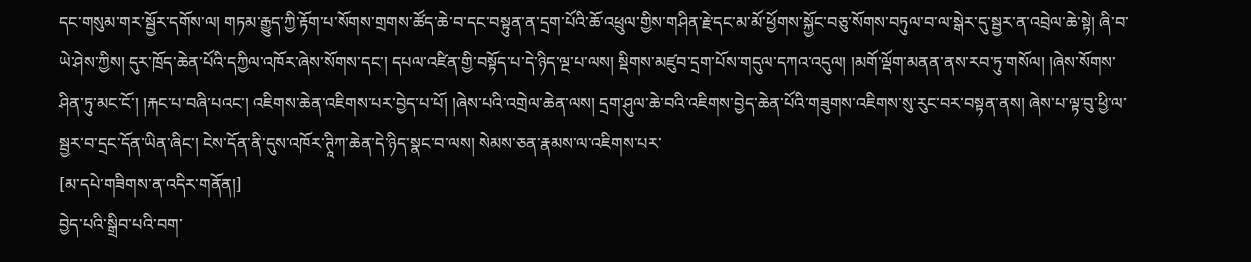དང་གསུམ་གར་སྦྱོར་དགོས་ལ། གཏམ་རྒྱུད་ཀྱི་རྟོག་པ་སོགས་གྲགས་ཚོད་ཆེ་བ་དང་བསྟུན་ན་དྲག་པོའི་ཆོ་འཕྲུལ་གྱིས་གཤིན་རྗེ་དང་མ་མོ་ཕྱོགས་སྐྱོང་བཅུ་སོགས་བཏུལ་བ་ལ་སྒེར་དུ་སྦྱར་ན་འབྲེལ་ཆེ་སྟེ། ཞི་བ་ཡེ་ཤེས་ཀྱིས། དུར་ཁྲོད་ཆེན་པོའི་དཀྱིལ་འཁོར་ཞེས་སོགས་དང་། དཔལ་འཛིན་གྱི་བསྟོད་པ་དེ་ཉིད་ལྔ་པ་ལས། སྡིགས་མཛུབ་དྲག་པོས་གདུལ་དཀའ་འདུལ། །མགོ་ལྡོག་མནན་ནས་རབ་ཏུ་གསོལ། །ཞེས་སོགས་ཤིན་ཏུ་མང་ངོ་། །རྐང་པ་བཞི་པའང་། འཇིགས་ཆེན་འཇིགས་པར་བྱེད་པ་པོ། །ཞེས་པའི་འགྲེལ་ཆེན་ལས། དྲག་ཤུལ་ཆེ་བའི་འཇིགས་བྱེད་ཆེན་པོའི་གཟུགས་འཇིགས་སུ་རུང་བར་བསྟན་ནས། ཞེས་པ་ལྟ་བུ་ཕྱི་ལ་སྦྱར་བ་དྲང་དོན་ཡིན་ཞིང་། ངེས་དོན་ནི་དུས་འཁོར་ཊཱིཀ་ཆེན་དེ་ཉིད་སྣང་བ་ལས། སེམས་ཅན་རྣམས་ལ་འཇིགས་པར་
[མ་དཔེ་གཟིགས་ན་འདིར་གནོན།]
བྱེད་པའི་སྒྲིབ་པའི་བག་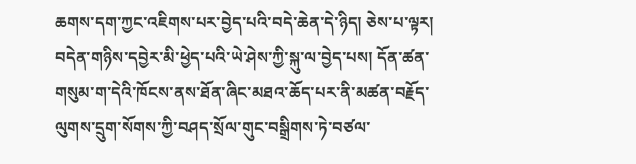ཆགས་དག་ཀྱང་འཇིགས་པར་བྱེད་པའི་བདེ་ཆེན་དེ་ཉིད། ཅེས་པ་ལྟར། བདེན་གཉིས་དབྱེར་མི་ཕྱེད་པའི་ཡེ་ཤེས་ཀྱི་སྐུ་ལ་བྱེད་པས། དོན་ཚན་གསུམ་ག་དེའི་ཁོངས་ནས་ཐོན་ཞིང་མཐའ་ཆོད་པར་ནི་མཚན་བརྗོད་ལུགས་དྲུག་སོགས་ཀྱི་བཤད་སྲོལ་གུང་བསྒྲིགས་ཏེ་བཙལ་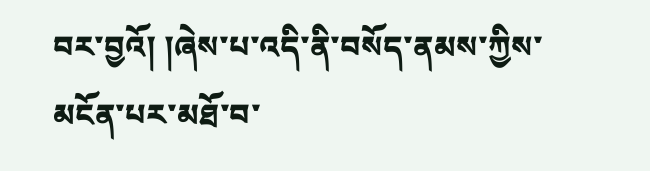བར་བྱའོ། །ཞེས་པ་འདི་ནི་བསོད་ནམས་ཀྱིས་མངོན་པར་མཐོ་བ་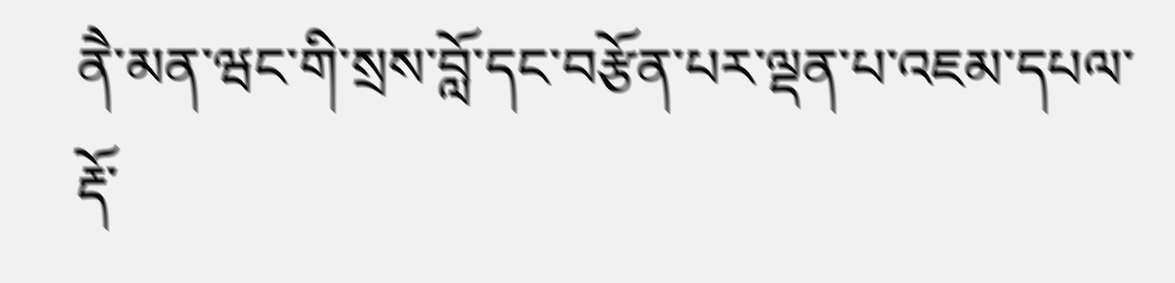ནཻ་མན་ཝང་གི་སྲས་བློ་དང་བརྩོན་པར་ལྡན་པ་འཇམ་དཔལ་རྡོ་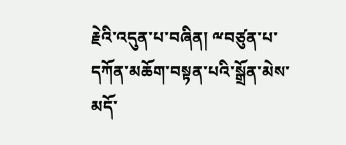རྗེའི་འདུན་པ་བཞིན། ྋབཙུན་པ་དཀོན་མཆོག་བསྟན་པའི་སྒྲོན་མེས་མདོ་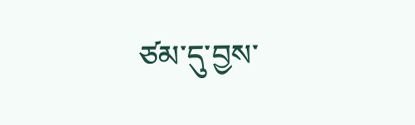ཙམ་དུ་བྱས་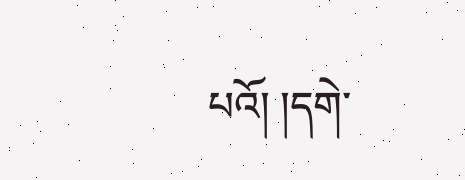པའོ། །དགེ་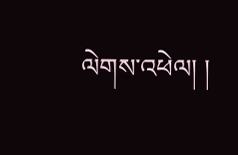ལེགས་འཕེལ། །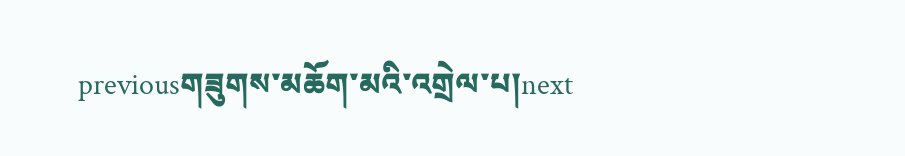previousགཟུགས་མཆོག་མའི་འགྲེལ་པ།next